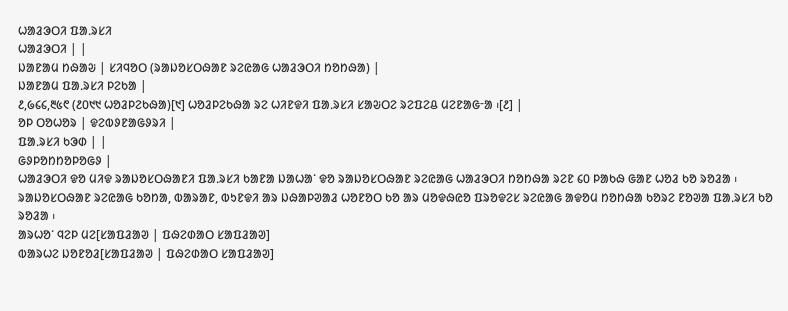ᱦᱟᱲᱳᱛᱤ ᱯᱟᱹᱨᱥᱤ
ᱦᱟᱲᱳᱛᱤ | |
ᱡᱟᱱᱟᱢ ᱴᱷᱟᱶ | ᱥᱤᱧᱚᱛ (ᱨᱟᱡᱚᱥᱛᱷᱟᱱ ᱨᱮᱭᱟᱜ ᱦᱟᱲᱳᱛᱤ ᱴᱚᱴᱷᱟ) |
ᱡᱟᱱᱟᱢ ᱯᱟᱹᱨᱥᱤ ᱞᱮᱠᱟ |
᱒,᱙᱔᱔,᱓᱕᱖ (᱒᱐᱑᱑ ᱦᱚᱲᱞᱮᱠᱷᱟ)[᱑] ᱦᱚᱲᱞᱮᱠᱷᱟ ᱨᱮ ᱦᱤᱱᱫᱤ ᱯᱟᱹᱨᱥᱤ ᱥᱟᱶᱛᱮ ᱨᱮᱯᱮᱪ ᱢᱮᱱᱟᱜᱼᱟ ᱾[᱒] |
ᱚᱞ ᱛᱚᱦᱚᱨ | ᱫᱮᱵᱽᱱᱟᱜᱽᱨᱤ |
ᱯᱟᱹᱨᱥᱤ ᱠᱳᱰ | |
ᱜᱽᱞᱚᱴᱴᱚᱞᱚᱜᱽ |
ᱦᱟᱲᱳᱛᱤ ᱫᱚ ᱢᱤᱫ ᱨᱟᱡᱚᱥᱛᱷᱟᱱᱤ ᱯᱟᱹᱨᱥᱤ ᱠᱟᱱᱟ ᱡᱟᱦᱟᱸ ᱫᱚ ᱨᱟᱡᱚᱥᱛᱷᱟᱱ ᱨᱮᱭᱟᱜ ᱦᱟᱲᱳᱛᱤ ᱴᱚᱴᱷᱟ ᱨᱮᱱ ᱔᱐ ᱞᱟᱠᱷ ᱜᱟᱱ ᱦᱚᱲ ᱠᱚ ᱨᱚᱲᱟ ᱾ ᱨᱟᱡᱚᱥᱛᱷᱟᱱ ᱨᱮᱭᱟᱜ ᱠᱚᱴᱟ, ᱵᱟᱨᱟᱱ, ᱵᱩᱱᱫᱤ ᱟᱨ ᱡᱷᱟᱞᱣᱟᱲ ᱦᱚᱱᱚᱛ ᱠᱚ ᱟᱨ ᱢᱚᱫᱷᱭᱚ ᱯᱨᱚᱫᱮᱥ ᱨᱮᱭᱟᱜ ᱟᱫᱚᱢ ᱴᱚᱴᱷᱟ ᱠᱚᱨᱮ ᱱᱚᱣᱟ ᱯᱟᱹᱨᱥᱤ ᱠᱚ ᱨᱚᱲᱟ ᱾
ᱟᱨᱦᱚᱸ ᱧᱮᱞ ᱢᱮ[ᱥᱟᱯᱲᱟᱣ | ᱯᱷᱮᱰᱟᱛ ᱥᱟᱯᱲᱟᱣ]
ᱵᱟᱨᱦᱮ ᱡᱚᱱᱚᱲ[ᱥᱟᱯᱲᱟᱣ | ᱯᱷᱮᱰᱟᱛ ᱥᱟᱯᱲᱟᱣ]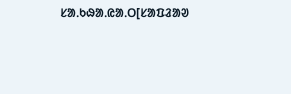ᱥᱟᱹᱠᱷᱟᱹᱭᱟᱹᱛ[ᱥᱟᱯᱲᱟᱣ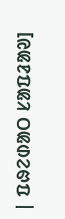| ᱯᱷᱮᱰᱟᱛ ᱥᱟᱯᱲᱟᱣ]